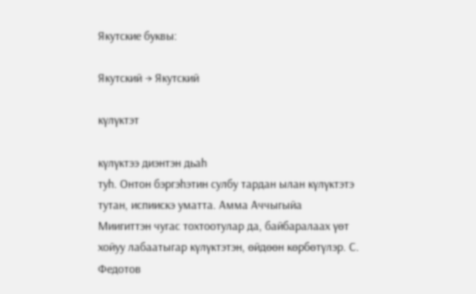Якутские буквы:

Якутский → Якутский

күлүктэт

күлүктээ диэнтэн дьаһ
туһ. Онтон бэргэһэтин сулбу тардан ылан күлүктэтэ тутан, испиискэ уматта. Амма Аччыгыйа
Миигиттэн чугас тохтоотулар да, байбаралаах үөт хойуу лабаатыгар күлүктэтэн, өйдөөн көрбөтүлэр. С. Федотов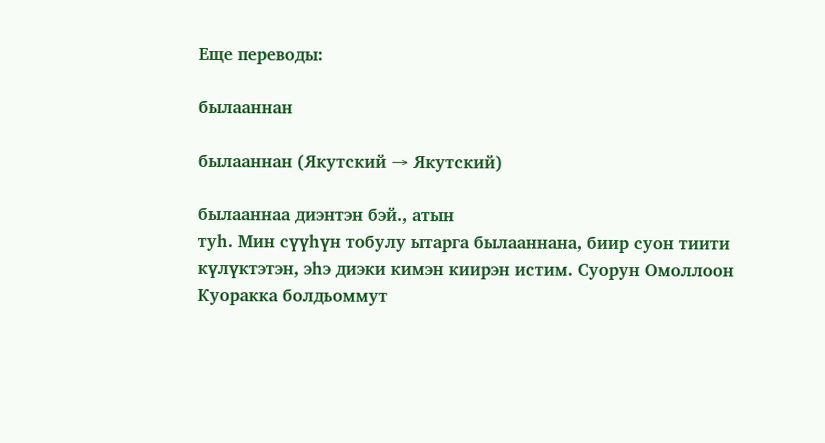Еще переводы:

былааннан

былааннан (Якутский → Якутский)

былааннаа диэнтэн бэй., атын
туһ. Мин сүүһүн тобулу ытарга былааннана, биир суон тиити күлүктэтэн, эһэ диэки кимэн киирэн истим. Суорун Омоллоон
Куоракка болдьоммут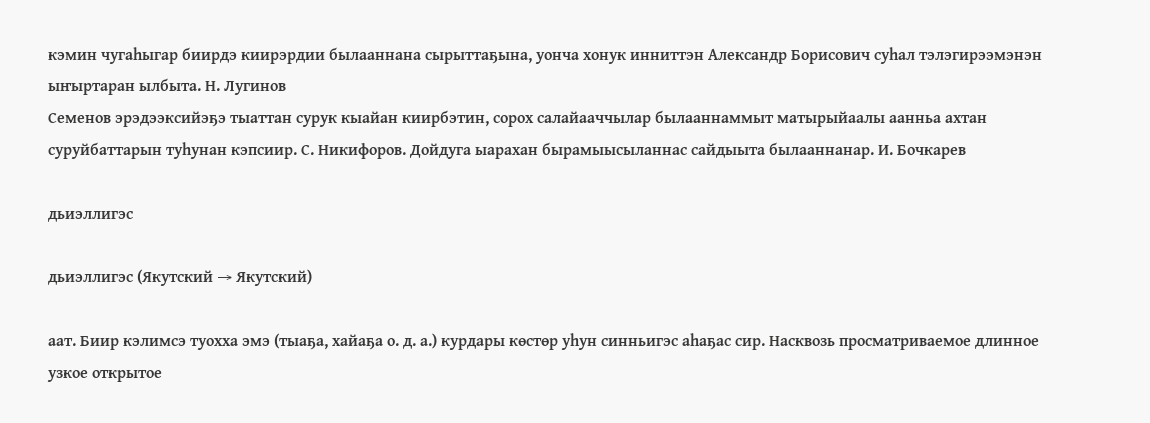кэмин чугаһыгар биирдэ киирэрдии былааннана сырыттаҕына, уонча хонук инниттэн Александр Борисович суһал тэлэгирээмэнэн ыҥыртаран ылбыта. Н. Лугинов
Семенов эрэдээксийэҕэ тыаттан сурук кыайан киирбэтин, сорох салайааччылар былааннаммыт матырыйаалы аанньа ахтан суруйбаттарын туһунан кэпсиир. С. Никифоров. Дойдуга ыарахан бырамыысыланнас сайдыыта былааннанар. И. Бочкарев

дьиэллигэс

дьиэллигэс (Якутский → Якутский)

аат. Биир кэлимсэ туохха эмэ (тыаҕа, хайаҕа о. д. а.) курдары көстөр уһун синньигэс аһаҕас сир. Насквозь просматриваемое длинное узкое открытое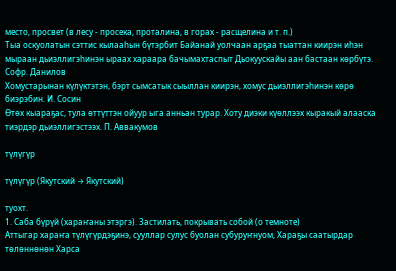место, просвет (в лесу - просека, проталина, в горах - расщелина и т. п.)
Тыа оскуолатын сэттис кылааһын бүтэрбит Байанай уолчаан арҕаа тыаттан киирэн иһэн мыраан дьиэллигэһинэн ыраах хараара бачымахтаспыт Дьокуускайы аан бастаан көрбүтэ. Софр. Данилов
Хомустарынан күлүктэтэн, бэрт сымсатык сыыллан киирэн, хомус дьиэллигэһинэн көрө биэрэбин. И. Сосин
Өтөх кыараҕас, тула өттүттэн ойуур ыга анньан турар. Хоту диэки күөллээх кыракый алааска тиэрдэр дьиэллигэстээх. П. Аввакумов

түлүгүр

түлүгүр (Якутский → Якутский)

туохт.
1. Саба бүрүй (хараҥаны этэргэ). Застилать, покрывать собой (о темноте)
Аттыгар хараҥа түлүгүрдэҕинэ, сууллар сулус буолан субуруҥнуом, Хараҕы саатырдар төлөннөнөн Харса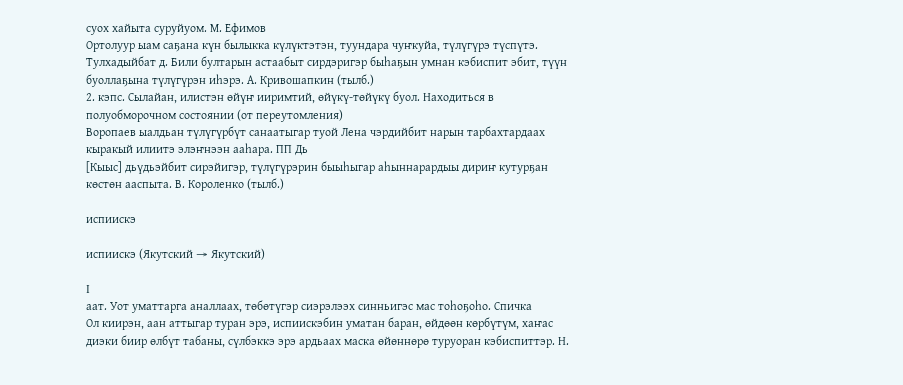суох хайыта суруйуом. М. Ефимов
Ортолуур ыам саҕана күн былыкка күлүктэтэн, туундара чуҥкуйа, түлүгүрэ түспүтэ. Тулхадыйбат д. Били бултарын астаабыт сирдэригэр быһаҕын умнан кэбиспит эбит, түүн буоллаҕына түлүгүрэн иһэрэ. А. Кривошапкин (тылб.)
2. кэпс. Сылайан, илистэн өйүҥ ииримтий, өйүкү-төйүкү буол. Находиться в полуобморочном состоянии (от переутомления)
Воропаев ыалдьан түлүгүрбүт санаатыгар туой Лена чэрдийбит нарын тарбахтардаах кыракый илиитэ элэҥнээн ааһара. ПП Дь
[Кыыс] дьүдьэйбит сирэйигэр, түлүгүрэрин быыһыгар аһыннарардыы дириҥ кутурҕан көстөн ааспыта. В. Короленко (тылб.)

испиискэ

испиискэ (Якутский → Якутский)

I
аат. Уот уматтарга аналлаах, төбөтүгэр сиэрэлээх синньигэс мас тоһоҕоһо. Спичка
Ол киирэн, аан аттыгар туран эрэ, испиискэбин уматан баран, өйдөөн көрбүтүм, хаҥас диэки биир өлбүт табаны, сүлбэккэ эрэ ардьаах маска өйөннөрө туруоран кэбиспиттэр. Н.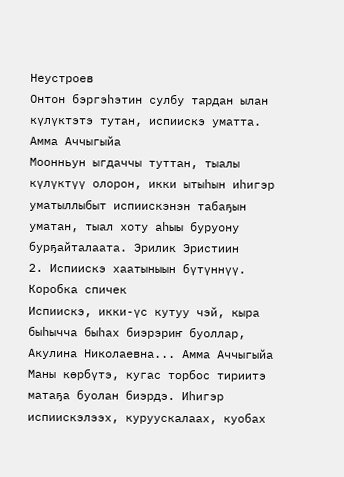Неустроев
Онтон бэргэһэтин сулбу тардан ылан күлүктэтэ тутан, испиискэ уматта. Амма Аччыгыйа
Моонньун ыгдаччы туттан, тыалы күлүктүү олорон, икки ытыһын иһигэр уматыллыбыт испиискэнэн табаҕын уматан, тыал хоту аһыы буруону бурҕайталаата. Эрилик Эристиин
2. Испиискэ хаатыныын бүтүннүү. Коробка спичек
Испиискэ, икки-үс кутуу чэй, кыра быһычча быһах биэрэриҥ буоллар, Акулина Николаевна... Амма Аччыгыйа
Маны көрбүтэ, кугас торбос тириитэ матаҕа буолан биэрдэ. Иһигэр испиискэлээх, куруускалаах, куобах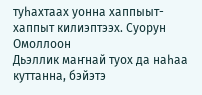туһахтаах уонна хаппыыт-хаппыт килиэптээх. Суорун Омоллоон
Дьэллик маҥнай туох да наһаа куттанна, бэйэтэ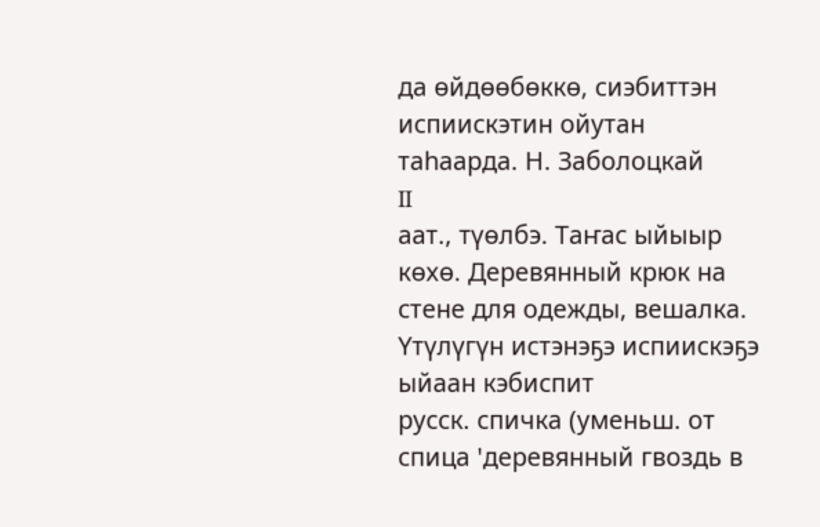да өйдөөбөккө, сиэбиттэн испиискэтин ойутан таһаарда. Н. Заболоцкай
II
аат., түөлбэ. Таҥас ыйыыр көхө. Деревянный крюк на стене для одежды, вешалка. Үтүлүгүн истэнэҕэ испиискэҕэ ыйаан кэбиспит
русск. спичка (уменьш. от спица 'деревянный гвоздь в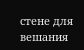стене для вешания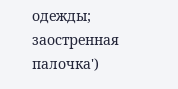одежды; заостренная палочка')